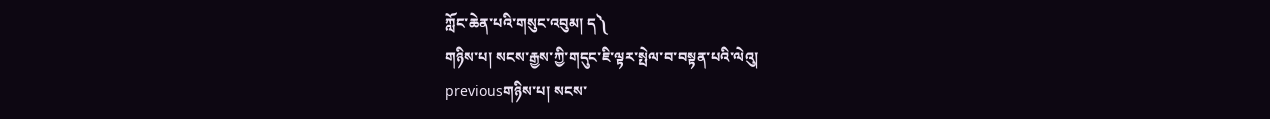ཀློང་ཆེན་པའི་གསུང་འབུམ། ད༽
གཉིས་པ། སངས་རྒྱས་ཀྱི་གདུང་ཇི་ལྟར་སྤེལ་བ་བསྟན་པའི་ལེའུ།
previousགཉིས་པ། སངས་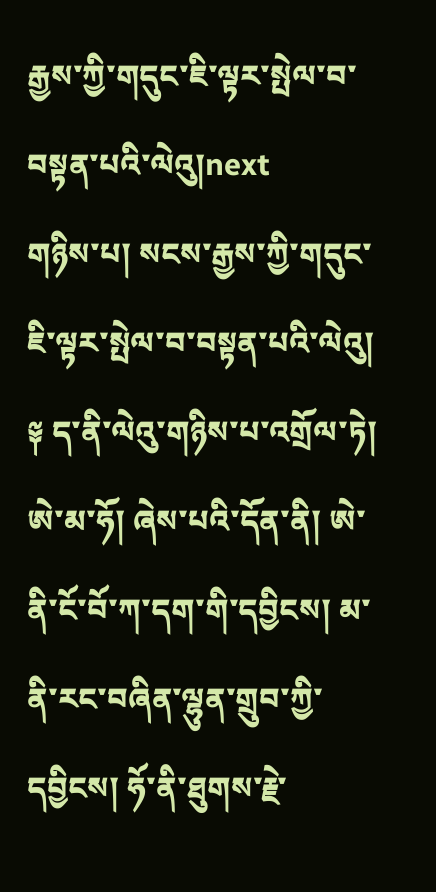རྒྱས་ཀྱི་གདུང་ཇི་ལྟར་སྤེལ་བ་བསྟན་པའི་ལེའུ།next
གཉིས་པ། སངས་རྒྱས་ཀྱི་གདུང་ཇི་ལྟར་སྤེལ་བ་བསྟན་པའི་ལེའུ།
༈ ད་ནི་ལེའུ་གཉིས་པ་འགྲོལ་ཏེ། ཨེ་མ་ཧོ། ཞེས་པའི་དོན་ནི། ཨེ་ནི་ངོ་བོ་ཀ་དག་གི་དབྱིངས། མ་ནི་རང་བཞིན་ལྷུན་གྲུབ་ཀྱི་དབྱིངས། ཧོ་ནི་ཐུགས་རྗེ་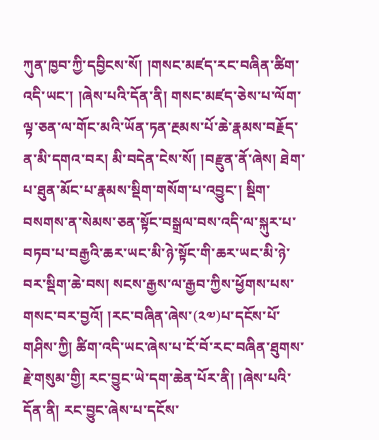ཀུན་ཁྱབ་ཀྱི་དབྱིངས་སོ། །གསང་མཛད་རང་བཞིན་ཚིག་འདི་ཡང་། །ཞེས་པའི་དོན་ནི། གསང་མཛད་ཅེས་པ་ལོག་ལྟ་ཅན་ལ་གོང་མའི་ཡོན་ཏན་རྔམས་པོ་ཆེ་རྣམས་བརྗོད་ན་མི་དགའ་བར། མི་བདེན་ངེས་སོ། །བརྫུན་ནོ་ཞེས། ཐེག་པ་ཐུན་མོང་པ་རྣམས་སྡིག་གསོག་པ་འབྱུང་། སྡིག་བསགས་ན་སེམས་ཅན་སྟོང་བསྒྲལ་བས་འདི་ལ་སྐུར་པ་བཏབ་པ་བརྒྱའི་ཆར་ཡང་མི་ཉེ་སྟོང་གི་ཆར་ཡང་མི་ཉེ་བར་སྡིག་ཆེ་བས། སངས་རྒྱས་ལ་རྒྱབ་ཀྱིས་ཕྱོགས་པས་གསང་བར་བྱའོ། །རང་བཞིན་ཞེས་(༢༧)པ་དངོས་པོ་གཤིས་ཀྱི། ཚིག་འདི་ཡང་ཞེས་པ་ངོ་བོ་རང་བཞིན་ཐུགས་རྗེ་གསུམ་གྱི། རང་བྱུང་ཡེ་དག་ཆེན་པོར་ནི། །ཞེས་པའི་དོན་ནི། རང་བྱུང་ཞེས་པ་དངོས་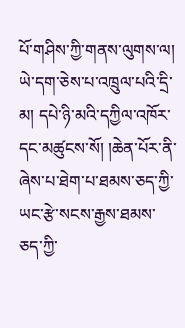པོ་གཤིས་ཀྱི་གནས་ལུགས་ལ། ཡེ་དག་ཅེས་པ་འཁྲུལ་པའི་དྲི་མ། དཔེ་ཉི་མའི་དཀྱིལ་འཁོར་དང་མཚུངས་སོ། །ཆེན་པོར་ནི་ཞེས་པ་ཐེག་པ་ཐམས་ཅད་ཀྱི་ཡང་རྩེ་སངས་རྒྱས་ཐམས་ཅད་ཀྱི་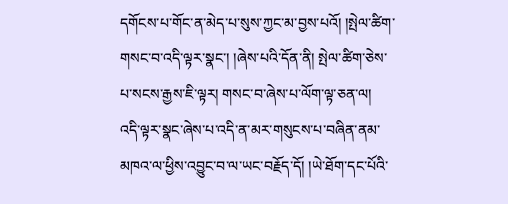དགོངས་པ་གོང་ན་མེད་པ་སུས་ཀྱང་མ་བྱས་པའོ། །སྤེལ་ཚིག་གསང་བ་འདི་ལྟར་སྣང་། །ཞེས་པའི་དོན་ནི། སྤེལ་ཚིག་ཅེས་པ་སངས་རྒྱས་ཇི་ལྟར། གསང་བ་ཞེས་པ་ལོག་ལྟ་ཅན་ལ། འདི་ལྟར་སྣང་ཞེས་པ་འདི་ན་མར་གསུངས་པ་བཞིན་ནམ་མཁའ་ལ་ཕྱིས་འབྱུང་བ་ལ་ཡང་བརྗོད་དོ། །ཡེ་ཐོག་དང་པོའི་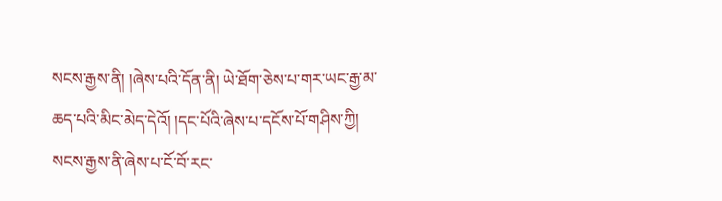སངས་རྒྱས་ནི། །ཞེས་པའི་དོན་ནི། ཡེ་ཐོག་ཅེས་པ་གར་ཡང་རྒྱ་མ་ཆད་པའི་མིང་མེད་དེའོ། །དང་པོའི་ཞེས་པ་དངོས་པོ་གཤིས་ཀྱི། སངས་རྒྱས་ནི་ཞེས་པ་ངོ་བོ་རང་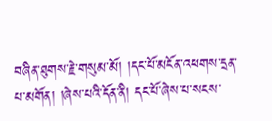བཞིན་ཐུགས་རྗེ་གསུམ་མོ། །དང་པོ་མངོན་འཕགས་དྲན་པ་མགོན། །ཞེས་པའི་དོན་ནི། དང་པོ་ཞེས་པ་སངས་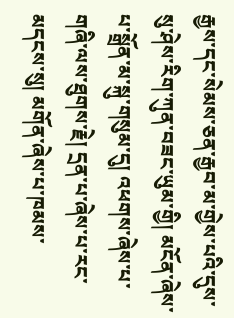རྒྱས་དང་སེམས་ཅན་རྒྱབ་མ་གྱེས་པའི་དུས་སུ་ཤེས་རིག་ཀུན་བཟང་ཡུམ་གྱི། མངོན་ཞེས་པ་སྒྲོན་མ་སྐུ་གསུམ་དུ། འཕགས་ཞེས་པ་གཞི་ལས་ཐུགས་རྗེ། དྲན་པ་ཞེས་པ་རང་མདངས་སུ། མགོན་ཞེས་པ་ཁམས་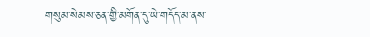གསུམ་སེམས་ཅན་གྱི་མགོན་དུ་ཡེ་གདོད་མ་ནས་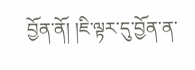བྱོན་ནོ། །ཇི་ལྟར་དུ་བྱོན་ན་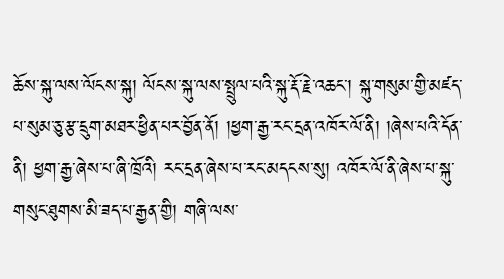ཆོས་སྐུ་ལས་ལོངས་སྐུ། ལོངས་སྐུ་ལས་སྤྲུལ་པའི་སྐུ་རྡོ་རྗེ་འཆང་། སྐུ་གསུམ་གྱི་མཛད་པ་སུམ་ཅུ་རྩ་དྲུག་མཐར་ཕྱིན་པར་བྱོན་ནོ། །ཕྱག་རྒྱ་རང་དྲན་འཁོར་ལོ་ནི། །ཞེས་པའི་དོན་ནི། ཕྱག་རྒྱ་ཞེས་པ་ཞི་ཁྲོའི། རང་དྲན་ཞེས་པ་རང་མདངས་སུ། འཁོར་ལོ་ནི་ཞེས་པ་སྐུ་གསུང་ཐུགས་མི་ཟད་པ་རྒྱན་གྱི། གཞི་ལས་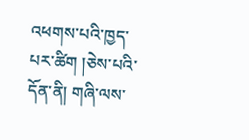འཕགས་པའི་ཁྱད་པར་ཚིག །ཅེས་པའི་དོན་ནི། གཞི་ལས་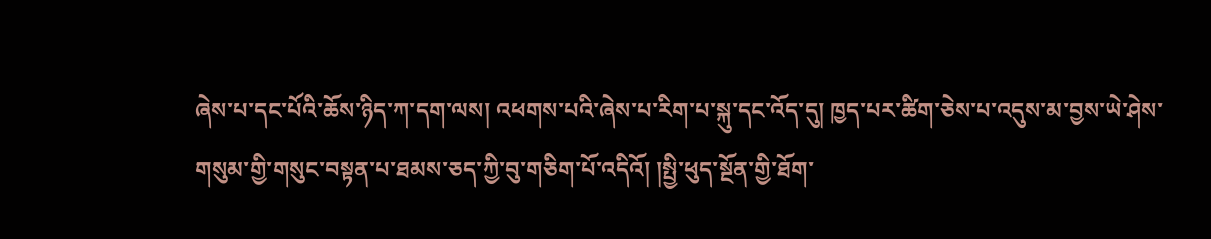ཞེས་པ་དང་པོའི་ཆོས་ཉིད་ཀ་དག་ལས། འཕགས་པའི་ཞེས་པ་རིག་པ་སྐུ་དང་འོད་དུ། ཁྱད་པར་ཚིག་ཅེས་པ་འདུས་མ་བྱས་ཡེ་ཤེས་གསུམ་གྱི་གསུང་བསྟན་པ་ཐམས་ཅད་ཀྱི་བུ་གཅིག་པོ་འདིའོ། །སྤྱི་ཕུད་སྔོན་གྱི་ཐོག་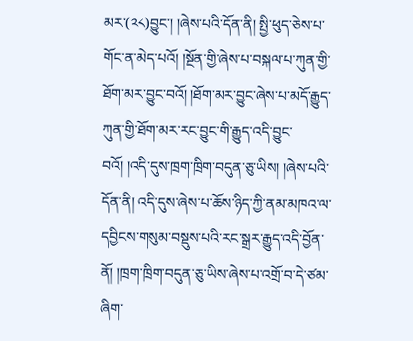མར་(༢༨)བྱུང་། །ཞེས་པའི་དོན་ནི། སྤྱི་ཕུད་ཅེས་པ་གོང་ན་མེད་པའོ། །སྔོན་གྱི་ཞེས་པ་བསྐལ་པ་ཀུན་གྱི་ཐོག་མར་བྱུང་བའོ། །ཐོག་མར་བྱུང་ཞེས་པ་མདོ་རྒྱུད་ཀུན་གྱི་ཐོག་མར་རང་བྱུང་གི་རྒྱུད་འདི་བྱུང་བའོ། །འདི་དུས་ཁྲག་ཁྲིག་བདུན་ཅུ་ཡིས། །ཞེས་པའི་དོན་ནི། འདི་དུས་ཞེས་པ་ཆོས་ཉིད་ཀྱི་ནམ་མཁའ་ལ་དབྱིངས་གསུམ་བསྡུས་པའི་རང་སྒྲར་རྒྱུད་འདི་བྱོན་ནོ། །ཁྲག་ཁྲིག་བདུན་ཅུ་ཡིས་ཞེས་པ་འགྲོ་བ་དེ་ཙམ་ཞིག་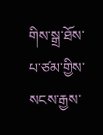གིས་སྒྲ་ཐོས་པ་ཙམ་གྱིས་སངས་རྒྱས་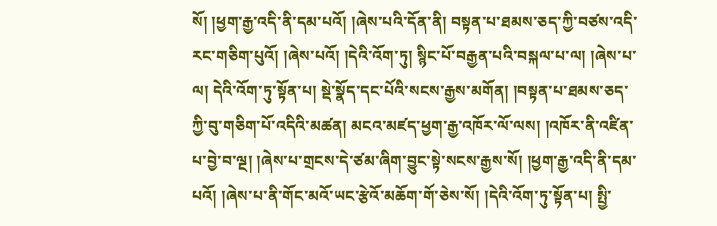སོ། །ཕྱག་རྒྱ་འདི་ནི་དམ་པའོ། །ཞེས་པའི་དོན་ནི། བསྟན་པ་ཐམས་ཅད་ཀྱི་བཙས་འདི་རང་གཅིག་པུའོ། །ཞེས་པའོ། །དེའི་འོག་ཏུ། སྙིང་པོ་བརྒྱན་པའི་བསྐལ་པ་ལ། །ཞེས་པ་ལ། དེའི་འོག་ཏུ་སྟོན་པ། སྡེ་སྣོད་དང་པོའི་སངས་རྒྱས་མགོན། །བསྟན་པ་ཐམས་ཅད་ཀྱི་བུ་གཅིག་པོ་འདིའི་མཚན། མངའ་མཛད་ཕྱག་རྒྱ་འཁོར་ལོ་ལས། །འཁོར་ནི་འཛིན་པ་བྱེ་བ་ལྔ། །ཞེས་པ་གྲངས་དེ་ཙམ་ཞིག་བྱུང་སྟེ་སངས་རྒྱས་སོ། །ཕྱག་རྒྱ་འདི་ནི་དམ་པའོ། །ཞེས་པ་ནི་གོང་མའོ་ཡང་རྩེའོ་མཆོག་གོ་ཅེས་སོ། །དེའི་འོག་ཏུ་སྟོན་པ། སྤྱི་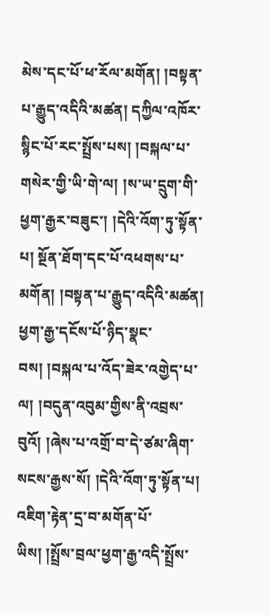མེས་དང་པོ་ཕ་རོལ་མགོན། །བསྟན་པ་རྒྱུད་འདིའི་མཚན། དཀྱིལ་འཁོར་སྙིང་པོ་རང་སྤྲོས་པས། །བསྐལ་པ་གསེར་གྱི་ཡི་གེ་ལ། །ས་ཡ་དྲུག་གི་ཕྱག་རྒྱར་བཟུང་། །དེའི་འོག་ཏུ་སྟོན་པ། སྔོན་ཐོག་དང་པོ་འཕགས་པ་མགོན། །བསྟན་པ་རྒྱུད་འདིའི་མཚན། ཕྱག་རྒྱ་དངོས་པོ་ཉིད་སྣང་བས། །བསྐལ་པ་འོད་ཟེར་འགྱེད་པ་ལ། །བདུན་འབུམ་གྱིས་ནི་འབྲས་བུའོ། །ཞེས་པ་འགྲོ་བ་དེ་ཙམ་ཞིག་སངས་རྒྱས་སོ། །དེའི་འོག་ཏུ་སྟོན་པ། འཇིག་རྟེན་དྲ་བ་མགོན་པོ་ཡིས། །སྤྲོས་བྲལ་ཕྱག་རྒྱ་འདི་སྤྲོས་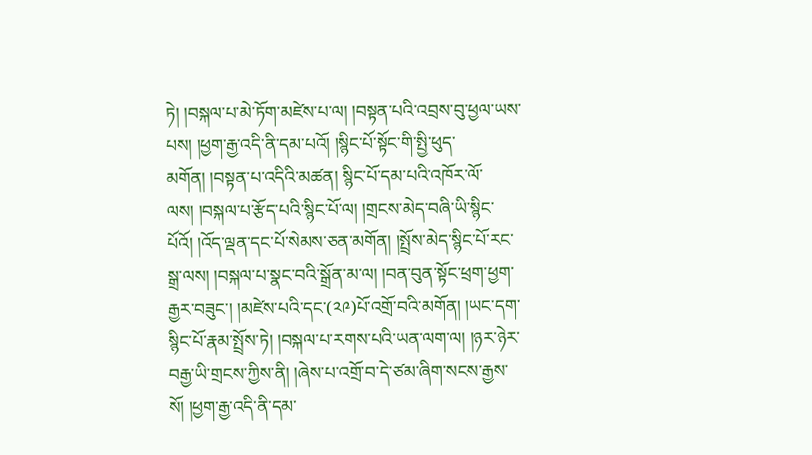ཏེ། །བསྐལ་པ་མེ་ཏོག་མཛེས་པ་ལ། །བསྟན་པའི་འབྲས་བུ་ཕྱལ་ཡས་པས། །ཕྱག་རྒྱ་འདི་ནི་དམ་པའོ། །སྙིང་པོ་སྟོང་གི་སྤྱི་ཕུད་མགོན། །བསྟན་པ་འདིའི་མཚན། སྙིང་པོ་དམ་པའི་འཁོར་ལོ་ལས། །བསྐལ་པ་རྩོད་པའི་སྙིང་པོ་ལ། །གྲངས་མེད་བཞི་ཡི་སྙིང་པོའོ། །འོད་ལྡན་དང་པོ་སེམས་ཅན་མགོན། །སྤྲོས་མེད་སྙིང་པོ་རང་སྒྲ་ལས། །བསྐལ་པ་སྣང་བའི་སྒྲོན་མ་ལ། །བན་བུན་སྟོང་ཕྲག་ཕྱག་རྒྱར་བཟུང་། །མཛེས་པའི་དང་(༢༩)པོ་འགྲོ་བའི་མགོན། །ཡང་དག་སྙིང་པོ་རྣམ་སྤྲོས་ཏེ། །བསྐལ་པ་རགས་པའི་ཡན་ལག་ལ། །ཉར་ཉེར་བརྒྱ་ཡི་གྲངས་ཀྱིས་ནི། །ཞེས་པ་འགྲོ་བ་དེ་ཙམ་ཞིག་སངས་རྒྱས་སོ། །ཕྱག་རྒྱ་འདི་ནི་དམ་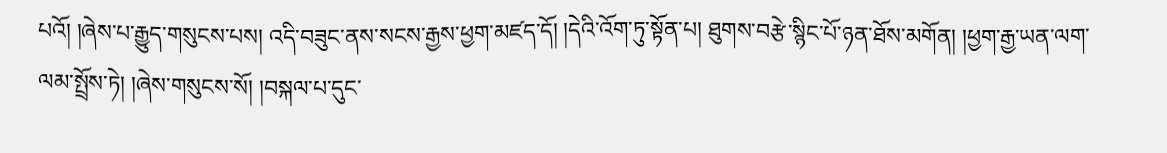པའོ། །ཞེས་པ་རྒྱུད་གསུངས་པས། འདི་བཟུང་ནས་སངས་རྒྱས་ཕྱག་མཛད་དོ། །དེའི་འོག་ཏུ་སྟོན་པ། ཐུགས་བརྩེ་སྙིང་པོ་ཉན་ཐོས་མགོན། །ཕྱག་རྒྱ་ཡན་ལག་ལམ་སྤྲོས་ཏེ། །ཞེས་གསུངས་སོ། །བསྐལ་པ་དུང་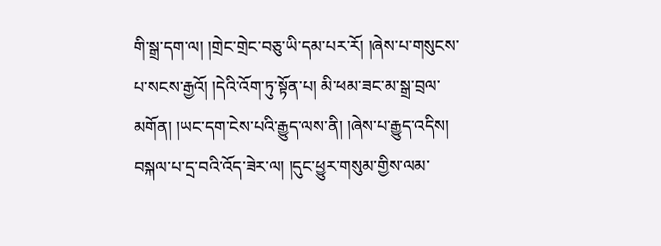གི་སྒྲ་དག་ལ། །གྲེང་གྲེང་བཅུ་ཡི་དམ་པར་རོ། །ཞེས་པ་གསུངས་པ་སངས་རྒྱའོ། །དེའི་འོག་ཏུ་སྟོན་པ། མི་ཕམ་ཟང་མ་སྒྲ་བྲལ་མགོན། །ཡང་དག་ངེས་པའི་རྒྱུད་ལས་ནི། །ཞེས་པ་རྒྱུད་འདིས། བསྐལ་པ་དྲ་བའི་འོད་ཟེར་ལ། །དུང་ཕྱུར་གསུམ་གྱིས་ལམ་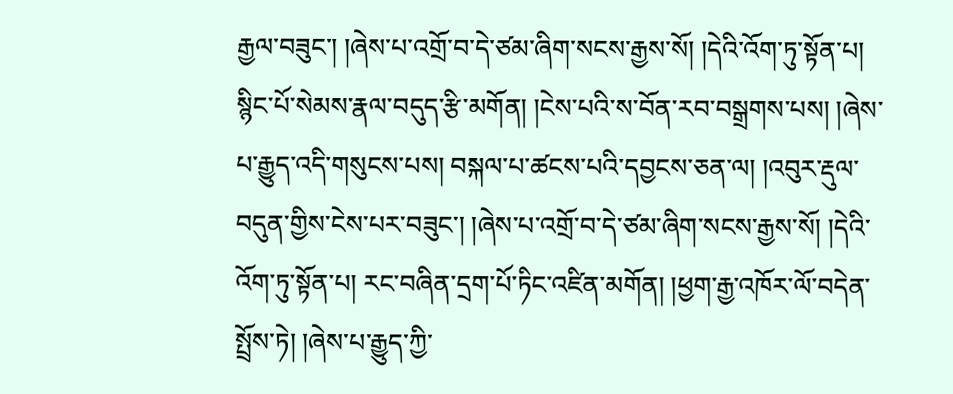རྒྱལ་བཟུང་། །ཞེས་པ་འགྲོ་བ་དེ་ཙམ་ཞིག་སངས་རྒྱས་སོ། །དེའི་འོག་ཏུ་སྟོན་པ། སྙིང་པོ་སེམས་རྣལ་བདུད་རྩི་མགོན། །ངེས་པའི་ས་བོན་རབ་བསྒྲགས་པས། །ཞེས་པ་རྒྱུད་འདི་གསུངས་པས། བསྐལ་པ་ཚངས་པའི་དབྱངས་ཅན་ལ། །འབུར་རྡུལ་བདུན་གྱིས་ངེས་པར་བཟུང་། །ཞེས་པ་འགྲོ་བ་དེ་ཙམ་ཞིག་སངས་རྒྱས་སོ། །དེའི་འོག་ཏུ་སྟོན་པ། རང་བཞིན་དྲག་པོ་ཏིང་འཛིན་མགོན། །ཕྱག་རྒྱ་འཁོར་ལོ་བདེན་སྤྲོས་ཏེ། །ཞེས་པ་རྒྱུད་ཀྱི་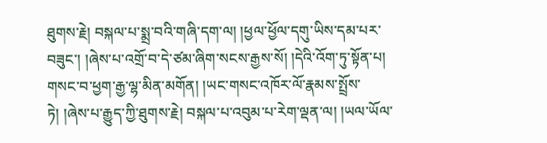ཐུགས་རྗེ། བསྐལ་པ་སྨྲ་བའི་གཞི་དག་ལ། །ཕྱལ་ཕྱོལ་དགུ་ཡིས་དམ་པར་བཟུང་། །ཞེས་པ་འགྲོ་བ་དེ་ཙམ་ཞིག་སངས་རྒྱས་སོ། །དེའི་འོག་ཏུ་སྟོན་པ། གསང་བ་ཕྱག་རྒྱ་ལྷ་མིན་མགོན། །ཡང་གསང་འཁོར་ལོ་རྣམས་སྤྲོས་ཏེ། །ཞེས་པ་རྒྱུད་ཀྱི་ཐུགས་རྗེ། བསྐལ་པ་འབུམ་པ་རེག་ལྡན་ལ། །ཡལ་ཡོལ་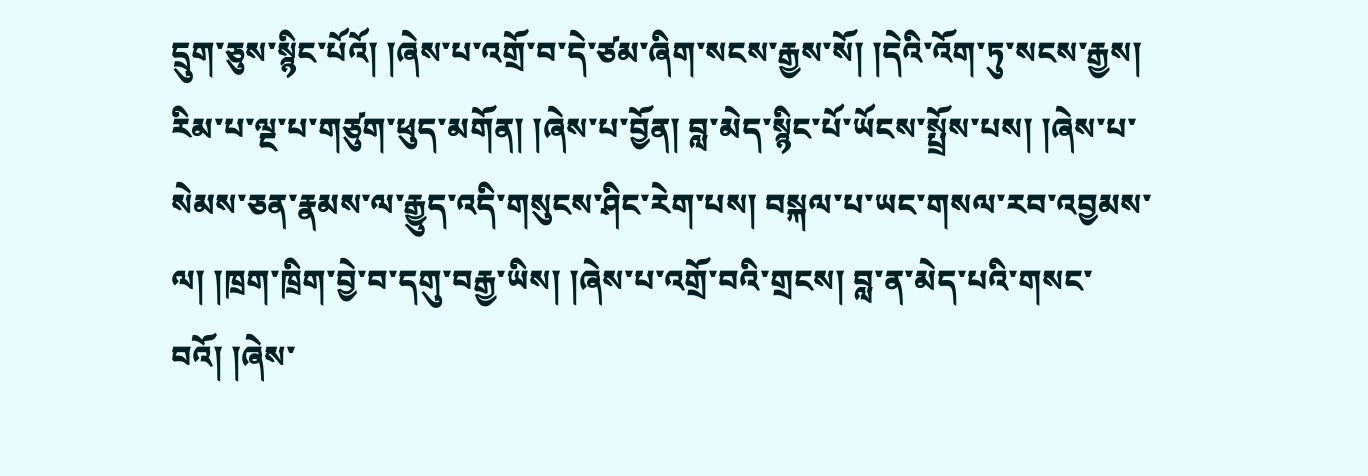དྲུག་ཅུས་སྙིང་པོའོ། །ཞེས་པ་འགྲོ་བ་དེ་ཙམ་ཞིག་སངས་རྒྱས་སོ། །དེའི་འོག་ཏུ་སངས་རྒྱས། རིམ་པ་ལྔ་པ་གཙུག་ཕུད་མགོན། །ཞེས་པ་བྱོན། བླ་མེད་སྙིང་པོ་ཡོངས་སྤྲོས་པས། །ཞེས་པ་སེམས་ཅན་རྣམས་ལ་རྒྱུད་འདི་གསུངས་ཤིང་རེག་པས། བསྐལ་པ་ཡང་གསལ་རབ་འབྱམས་ལ། །ཁྲག་ཁྲིག་བྱེ་བ་དགུ་བརྒྱ་ཡིས། །ཞེས་པ་འགྲོ་བའི་གྲངས། བླ་ན་མེད་པའི་གསང་བའོ། །ཞེས་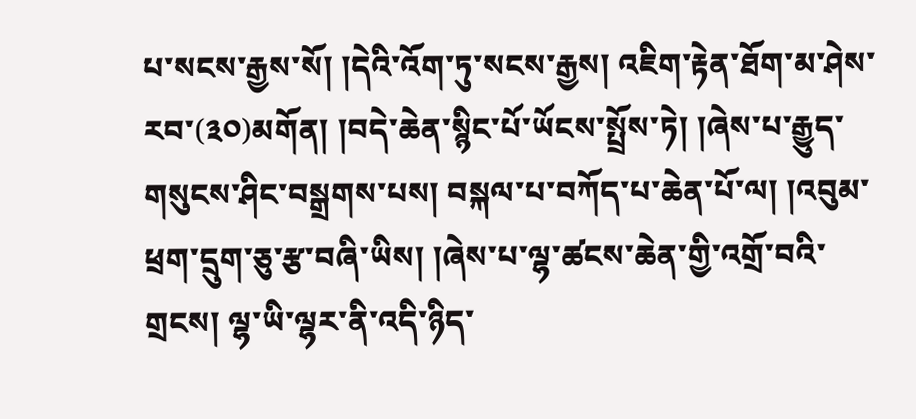པ་སངས་རྒྱས་སོ། །དེའི་འོག་ཏུ་སངས་རྒྱས། འཇིག་རྟེན་ཐོག་མ་ཤེས་རབ་(༣༠)མགོན། །བདེ་ཆེན་སྙིང་པོ་ཡོངས་སྤྲོས་ཏེ། །ཞེས་པ་རྒྱུད་གསུངས་ཤིང་བསྒྲགས་པས། བསྐལ་པ་བཀོད་པ་ཆེན་པོ་ལ། །འབུམ་ཕྲག་དྲུག་ཅུ་རྩ་བཞི་ཡིས། །ཞེས་པ་ལྷ་ཚངས་ཆེན་གྱི་འགྲོ་བའི་གྲངས། ལྷ་ཡི་ལྷར་ནི་འདི་ཉིད་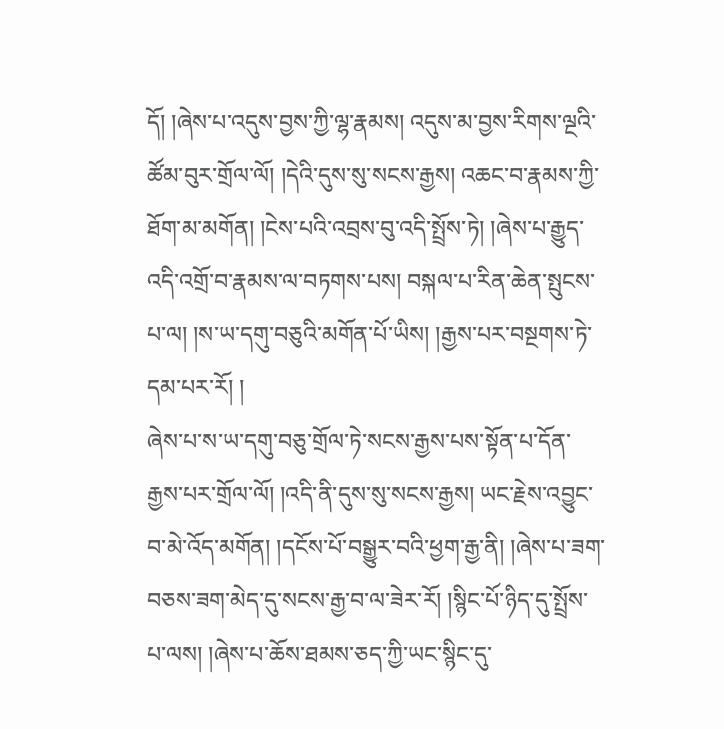དོ། །ཞེས་པ་འདུས་བྱས་ཀྱི་ལྷ་རྣམས། འདུས་མ་བྱས་རིགས་ལྔའི་ཚོམ་བུར་གྲོལ་ལོ། །དེའི་དུས་སུ་སངས་རྒྱས། འཆང་བ་རྣམས་ཀྱི་ཐོག་མ་མགོན། །ངེས་པའི་འབྲས་བུ་འདི་སྤྲོས་ཏེ། །ཞེས་པ་རྒྱུད་འདི་འགྲོ་བ་རྣམས་ལ་བཏགས་པས། བསྐལ་པ་རིན་ཆེན་སྤུངས་པ་ལ། །ས་ཡ་དགུ་བཅུའི་མགོན་པོ་ཡིས། །རྒྱས་པར་བསྔགས་ཏེ་དམ་པར་རོ། །
ཞེས་པ་ས་ཡ་དགུ་བཅུ་གྲོལ་ཏེ་སངས་རྒྱས་པས་སྟོན་པ་དོན་རྒྱས་པར་གྲོལ་ལོ། །འདི་ནི་དུས་སུ་སངས་རྒྱས། ཡང་རྗེས་འབྱུང་བ་མེ་འོད་མགོན། །དངོས་པོ་བསྒྱུར་བའི་ཕྱག་རྒྱ་ནི། །ཞེས་པ་ཟག་བཅས་ཟག་མེད་དུ་སངས་རྒྱ་བ་ལ་ཟེར་རོ། །སྙིང་པོ་ཉིད་དུ་སྤྲོས་པ་ལས། །ཞེས་པ་ཆོས་ཐམས་ཅད་ཀྱི་ཡང་སྙིང་དུ་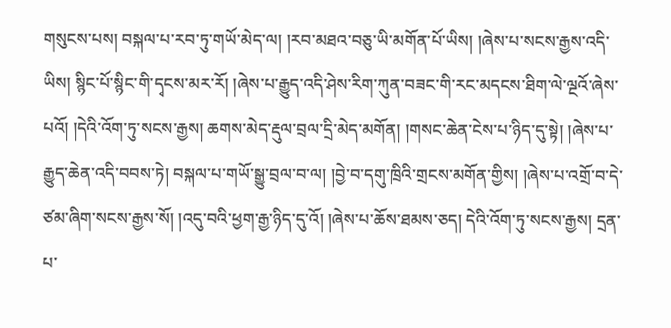གསུངས་པས། བསྐལ་པ་རབ་ཏུ་གཡོ་མེད་ལ། །རབ་མཐའ་བཅུ་ཡི་མགོན་པོ་ཡིས། །ཞེས་པ་སངས་རྒྱས་འདི་ཡིས། སྙིང་པོ་སྙིང་གི་དྭངས་མར་རོ། །ཞེས་པ་རྒྱུད་འདི་ཤེས་རིག་ཀུན་བཟང་གི་རང་མདངས་ཐིག་ལེ་ལྔའོ་ཞེས་པའོ། །དེའི་འོག་ཏུ་སངས་རྒྱས། ཆགས་མེད་རྡུལ་བྲལ་དྲི་མེད་མགོན། །གསང་ཆེན་ངེས་པ་ཉིད་དུ་སྟེ། །ཞེས་པ་རྒྱུད་ཆེན་འདི་བབས་ཏེ། བསྐལ་པ་གཡོ་སྒྱུ་བྲལ་བ་ལ། །བྱེ་བ་དགུ་ཁྲིའི་གྲངས་མགོན་གྱིས། །ཞེས་པ་འགྲོ་བ་དེ་ཙམ་ཞིག་སངས་རྒྱས་སོ། །འདུ་བའི་ཕྱག་རྒྱ་ཉིད་དུ་འོ། །ཞེས་པ་ཆོས་ཐམས་ཅད། དེའི་འོག་ཏུ་སངས་རྒྱས། དྲན་པ་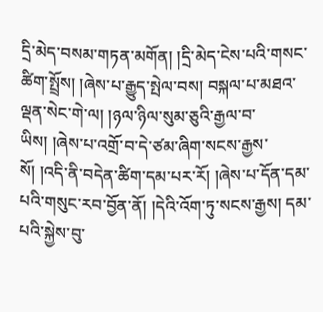དྲི་མེད་བསམ་གཏན་མགོན། །དྲི་མེད་ངེས་པའི་གསང་ཚིག་སྤྲོས། །ཞེས་པ་རྒྱུད་སྤེལ་བས། བསྐལ་པ་མཐའ་ལྡན་སེང་གེ་ལ། །ཉལ་ཉིལ་སུམ་ཅུའི་རྒྱལ་བ་ཡིས། །ཞེས་པ་འགྲོ་བ་དེ་ཙམ་ཞིག་སངས་རྒྱས་སོ། །འདི་ནི་བདེན་ཚིག་དམ་པར་རོ། །ཞེས་པ་དོན་དམ་པའི་གསུང་རབ་བྱོན་ནོ། །དེའི་འོག་ཏུ་སངས་རྒྱས། དམ་པའི་སྐྱེས་བུ་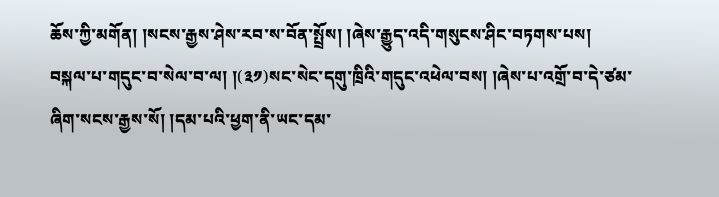ཆོས་ཀྱི་མགོན། །སངས་རྒྱས་ཤེས་རབ་ས་བོན་སྤྲོས། །ཞེས་རྒྱུད་འདི་གསུངས་ཤིང་བཏགས་པས། བསྐལ་པ་གདུང་བ་སེལ་བ་ལ། །(༣༡)སང་སེང་དགུ་ཁྲིའི་གདུང་འཕེལ་བས། །ཞེས་པ་འགྲོ་བ་དེ་ཙམ་ཞིག་སངས་རྒྱས་སོ། །དམ་པའི་ཕྱག་ནི་ཡང་དམ་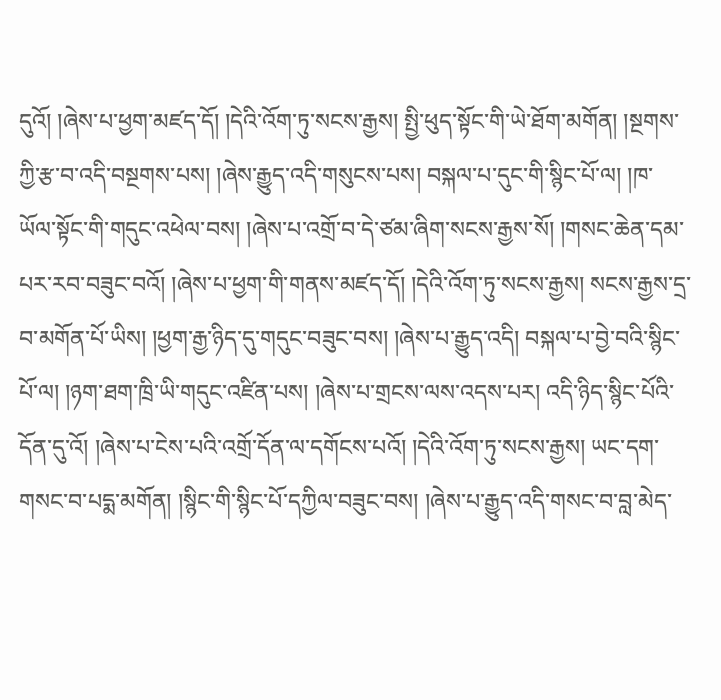དུའོ། །ཞེས་པ་ཕྱག་མཛད་དོ། །དེའི་འོག་ཏུ་སངས་རྒྱས། སྤྱི་ཕུད་སྟོང་གི་ཡེ་ཐོག་མགོན། །སྔགས་ཀྱི་རྩ་བ་འདི་བསྔགས་པས། །ཞེས་རྒྱུད་འདི་གསུངས་པས། བསྐལ་པ་དུང་གི་སྙིང་པོ་ལ། །ཁ་ཡོལ་སྟོང་གི་གདུང་འཕེལ་བས། །ཞེས་པ་འགྲོ་བ་དེ་ཙམ་ཞིག་སངས་རྒྱས་སོ། །གསང་ཆེན་དམ་པར་རབ་བཟུང་བའོ། །ཞེས་པ་ཕྱག་གི་གནས་མཛད་དོ། །དེའི་འོག་ཏུ་སངས་རྒྱས། སངས་རྒྱས་དྲ་བ་མགོན་པོ་ཡིས། །ཕྱག་རྒྱ་ཉིད་དུ་གདུང་བཟུང་བས། །ཞེས་པ་རྒྱུད་འདི། བསྐལ་པ་བྱེ་བའི་སྙིང་པོ་ལ། །ཉག་ཐག་ཁྲི་ཡི་གདུང་འཛིན་པས། །ཞེས་པ་གྲངས་ལས་འདས་པར། འདི་ཉིད་སྙིང་པོའི་དོན་དུ་འོ། །ཞེས་པ་ངེས་པའི་འགྲོ་དོན་ལ་དགོངས་པའོ། །དེའི་འོག་ཏུ་སངས་རྒྱས། ཡང་དག་གསང་བ་པདྨ་མགོན། །སྙིང་གི་སྙིང་པོ་དཀྱིལ་བཟུང་བས། །ཞེས་པ་རྒྱུད་འདི་གསང་བ་བླ་མེད་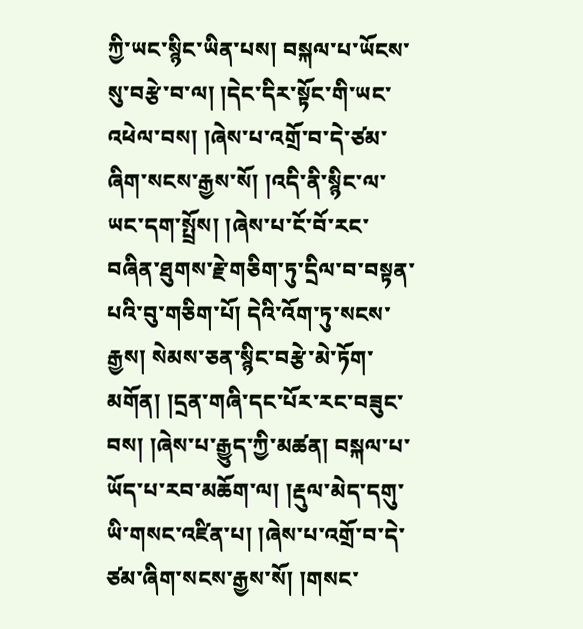ཀྱི་ཡང་སྙིང་ཡིན་པས། བསྐལ་པ་ཡོངས་སུ་བརྩེ་བ་ལ། །དེང་དིར་སྟོང་གི་ཡང་འཕེལ་བས། །ཞེས་པ་འགྲོ་བ་དེ་ཙམ་ཞིག་སངས་རྒྱས་སོ། །འདི་ནི་སྙིང་ལ་ཡང་དག་སྤྲོས། །ཞེས་པ་ངོ་བོ་རང་བཞིན་ཐུགས་རྗེ་གཅིག་ཏུ་དྲིལ་བ་བསྟན་པའི་བུ་གཅིག་པོ། དེའི་འོག་ཏུ་སངས་རྒྱས། སེམས་ཅན་སྙིང་བརྩེ་མེ་ཏོག་མགོན། །དྲན་གཞི་དང་པོར་རང་བཟུང་བས། །ཞེས་པ་རྒྱུད་ཀྱི་མཚན། བསྐལ་པ་ཡོད་པ་རབ་མཆོག་ལ། །རྡུལ་མེད་དགུ་ཡི་གསང་འཛིན་པ། །ཞེས་པ་འགྲོ་བ་དེ་ཙམ་ཞིག་སངས་རྒྱས་སོ། །གསང་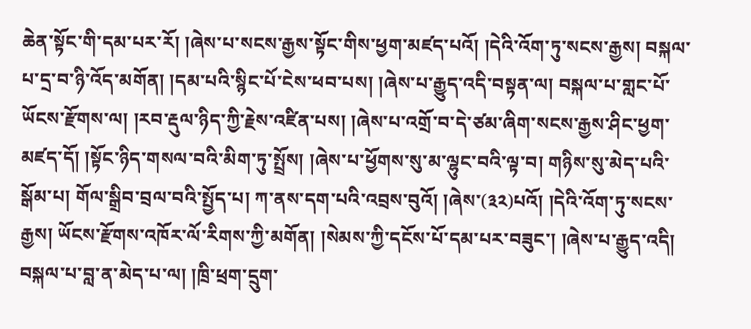ཆེན་སྟོང་གི་དམ་པར་རོ། །ཞེས་པ་སངས་རྒྱས་སྟོང་གིས་ཕྱག་མཛད་པའོ། །དེའི་འོག་ཏུ་སངས་རྒྱས། བསྐལ་པ་དྲ་བ་ཉི་འོད་མགོན། །དམ་པའི་སྙིང་པོ་ངེས་ཕབ་པས། །ཞེས་པ་རྒྱུད་འདི་བསྟན་ལ། བསྐལ་པ་གླང་པོ་ཡོངས་རྫོགས་ལ། །རབ་རྡུལ་ཉིད་ཀྱི་རྗེས་འཛིན་པས། །ཞེས་པ་འགྲོ་བ་དེ་ཙམ་ཞིག་སངས་རྒྱས་ཤིང་ཕྱག་མཛད་དོ། །སྟོང་ཉིད་གསལ་བའི་མིག་ཏུ་སྤྲོས། །ཞེས་པ་ཕྱོགས་སུ་མ་ལྷུང་བའི་ལྟ་བ། གཉིས་སུ་མེད་པའི་སྒོམ་པ། གོལ་སྒྲིབ་བྲལ་བའི་སྤྱོད་པ། ཀ་ནས་དག་པའི་འབྲས་བུའོ། །ཞེས་(༣༢)པའོ། །དེའི་འོག་ཏུ་སངས་རྒྱས། ཡོངས་རྫོགས་འཁོར་ལོ་རིགས་ཀྱི་མགོན། །སེམས་ཀྱི་དངོས་པོ་དམ་པར་བཟུང་། །ཞེས་པ་རྒྱུད་འདི། བསྐལ་པ་བླ་ན་མེད་པ་ལ། །ཁྲི་ཕྲག་དྲུག་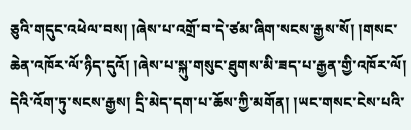ཅུའི་གདུང་འཕེལ་བས། །ཞེས་པ་འགྲོ་བ་དེ་ཙམ་ཞིག་སངས་རྒྱས་སོ། །གསང་ཆེན་འཁོར་ལོ་ཉིད་དུའོ། །ཞེས་པ་སྐུ་གསུང་ཐུགས་མི་ཟད་པ་རྒྱན་གྱི་འཁོར་ལོ། དེའི་འོག་ཏུ་སངས་རྒྱས། དྲི་མེད་དག་པ་ཆོས་ཀྱི་མགོན། །ཡང་གསང་ངེས་པའི་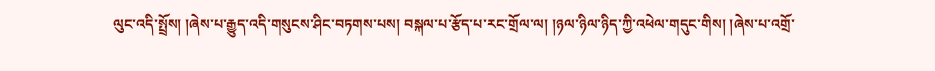ལུང་འདི་སྤྲོས། །ཞེས་པ་རྒྱུད་འདི་གསུངས་ཤིང་བཏགས་པས། བསྐལ་པ་རྩོད་པ་རང་གྲོལ་ལ། །ཉལ་ཉིལ་ཉིད་ཀྱི་འཕེལ་གདུང་གིས། །ཞེས་པ་འགྲོ་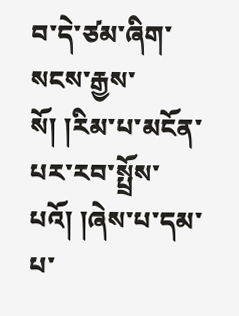བ་དེ་ཙམ་ཞིག་སངས་རྒྱས་སོ། །རིམ་པ་མངོན་པར་རབ་སྤྲོས་པའོ། །ཞེས་པ་དམ་པ་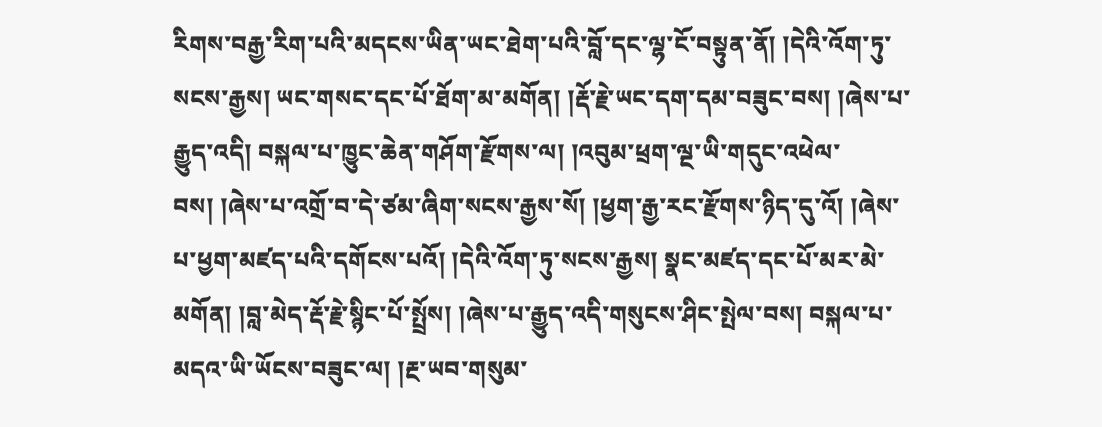རིགས་བརྒྱ་རིག་པའི་མདངས་ཡིན་ཡང་ཐེག་པའི་བློ་དང་ལྷ་ངོ་བསྟུན་ནོ། །དེའི་འོག་ཏུ་སངས་རྒྱས། ཡང་གསང་དང་པོ་ཐོག་མ་མགོན། །རྡོ་རྗེ་ཡང་དག་དམ་བཟུང་བས། །ཞེས་པ་རྒྱུད་འདི། བསྐལ་པ་ཁྱུང་ཆེན་གཤོག་རྫོགས་ལ། །འབུམ་ཕྲག་ལྔ་ཡི་གདུང་འཕེལ་བས། །ཞེས་པ་འགྲོ་བ་དེ་ཙམ་ཞིག་སངས་རྒྱས་སོ། །ཕྱག་རྒྱ་རང་རྫོགས་ཉིད་དུ་འོ། །ཞེས་པ་ཕྱག་མཛད་པའི་དགོངས་པའོ། །དེའི་འོག་ཏུ་སངས་རྒྱས། སྣང་མཛད་དང་པོ་མར་མེ་མགོན། །བླ་མེད་རྡོ་རྗེ་སྙིང་པོ་སྤྲོས། །ཞེས་པ་རྒྱུད་འདི་གསུངས་ཤིང་སྤེལ་བས། བསྐལ་པ་མདའ་ཡི་ཡོངས་བཟུང་ལ། །རྔ་ཡབ་གསུམ་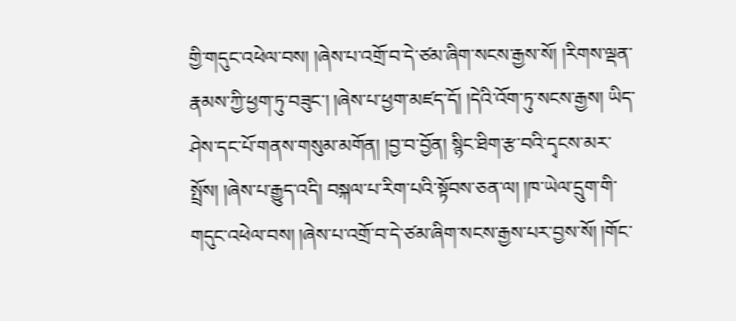གྱི་གདུང་འཕེལ་བས། །ཞེས་པ་འགྲོ་བ་དེ་ཙམ་ཞིག་སངས་རྒྱས་སོ། །རིགས་ལྡན་རྣམས་ཀྱི་ཕྱག་ཏུ་བཟུང་། །ཞེས་པ་ཕྱག་མཛད་དོ། །དེའི་འོག་ཏུ་སངས་རྒྱས། ཡིད་ཤེས་དང་པོ་གནས་གསུམ་མགོན། །བྱ་བ་བྱོན། སྙིང་ཐིག་རྩ་བའི་དྭངས་མར་སྤྲོས། །ཞེས་པ་རྒྱུད་འདི། བསྐལ་པ་རིག་པའི་སྟོབས་ཅན་ལ། །ཁ་ཡེལ་དྲུག་གི་གདུང་འཕེལ་བས། །ཞེས་པ་འགྲོ་བ་དེ་ཙམ་ཞིག་སངས་རྒྱས་པར་བྱས་སོ། །གོང་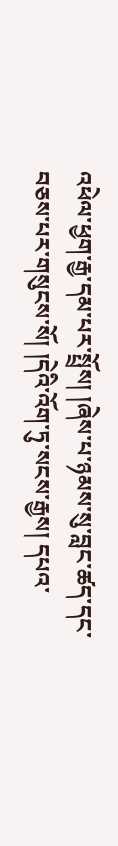འཕེལ་ཕྱག་རྒྱ་དམ་པར་སྤྲོས། །ཞེས་པ་ཉམས་སུ་བླང་ཚད་དང་བཅས་པར་གསུངས་སོ། །དེའི་འོག་ཏུ་སངས་རྒྱས། དཔའ་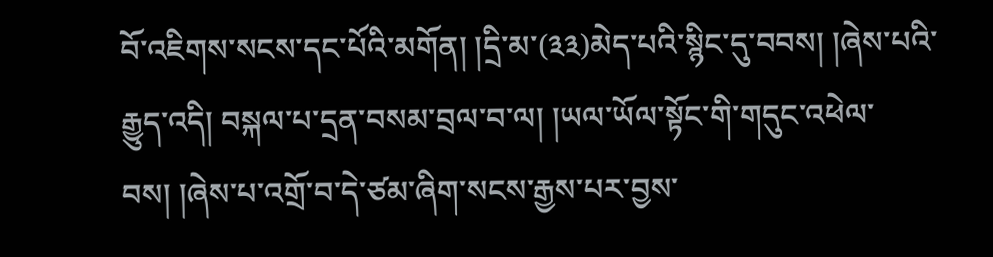བོ་འཇིགས་སངས་དང་པོའི་མགོན། །དྲི་མ་(༣༣)མེད་པའི་སྙིང་དུ་བབས། །ཞེས་པའི་རྒྱུད་འདི། བསྐལ་པ་དྲན་བསམ་བྲལ་བ་ལ། །ཡལ་ཡོལ་སྟོང་གི་གདུང་འཕེལ་བས། །ཞེས་པ་འགྲོ་བ་དེ་ཙམ་ཞིག་སངས་རྒྱས་པར་བྱས་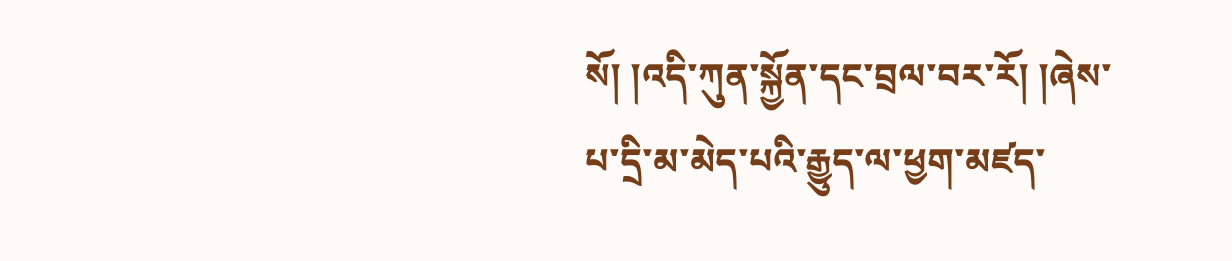སོ། །འདི་ཀུན་སྐྱོན་དང་བྲལ་བར་རོ། །ཞེས་པ་དྲི་མ་མེད་པའི་རྒྱུད་ལ་ཕྱག་མཛད་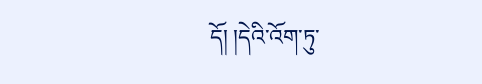དོ། །དེའི་འོག་ཏུ་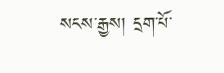སངས་རྒྱས། དྲག་པོ་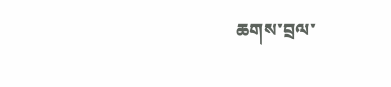ཆགས་བྲལ་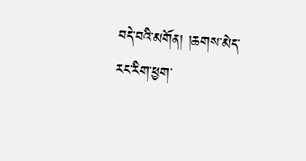བདེ་བའི་མགོན། །ཆགས་མེད་རང་རིག་ཕྱག་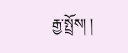རྒྱ་སྤྲོས། །